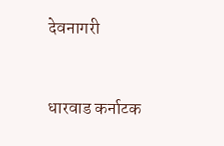देवनागरी



धारवाड कर्नाटक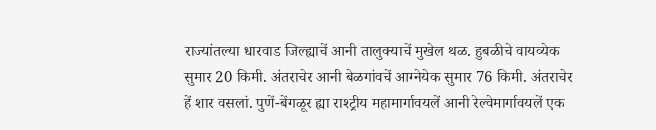राज्यांतल्या धारवाड जिल्ह्याचें आनी तालुक्याचें मुखेल थळ. हुबळीचे वायव्येक सुमार 20 किमी. अंतराचेर आनी बेळगांवचें आग्नेयेक सुमार 76 किमी. अंतराचेर हें शार वसलां. पुणें-बेंगळूर ह्या राश्ट्रीय महामार्गावयलें आनी रेल्वेमार्गावयलें एक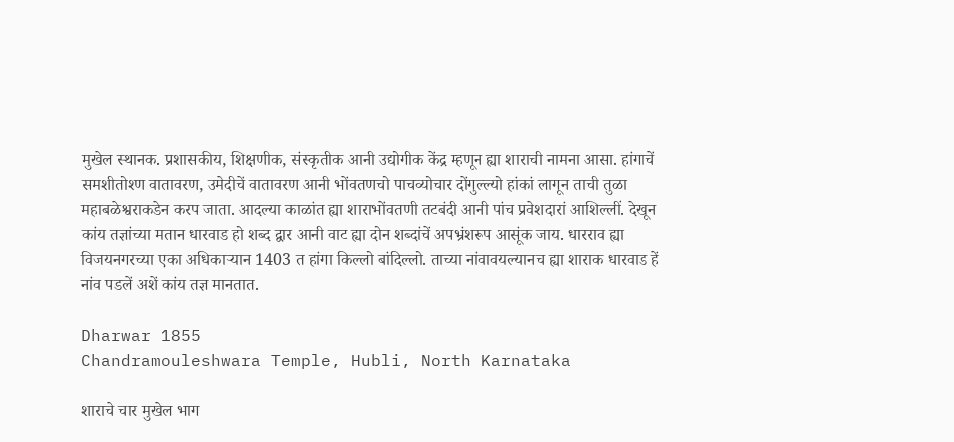मुखेल स्थानक. प्रशासकीय, शिक्षणीक, संस्कृतीक आनी उद्योगीक केंद्र म्हणून ह्या शाराची नामना आसा. हांगाचें समशीतोश्ण वातावरण, उमेदीचें वातावरण आनी भोंवतणचो पाचव्योचार दोंगुल्ल्यो हांकां लागून ताची तुळा महाबळेश्वराकडेन करप जाता. आदल्या काळांत ह्या शाराभोंवतणी तटबंदी आनी पांच प्रवेशदारां आशिल्लीं. देखून कांय तज्ञांच्या मतान धारवाड हो शब्द द्वार आनी वाट ह्या दोन शब्दांचें अपभ्रंशरूप आसूंक जाय. धारराव ह्या विजयनगरच्या एका अधिकाऱ्यान 1403 त हांगा किल्लो बांदिल्लो. ताच्या नांवावयल्यानच ह्या शाराक धारवाड हें नांव पडलें अशें कांय तज्ञ मानतात.

Dharwar 1855
Chandramouleshwara Temple, Hubli, North Karnataka

शाराचे चार मुखेल भाग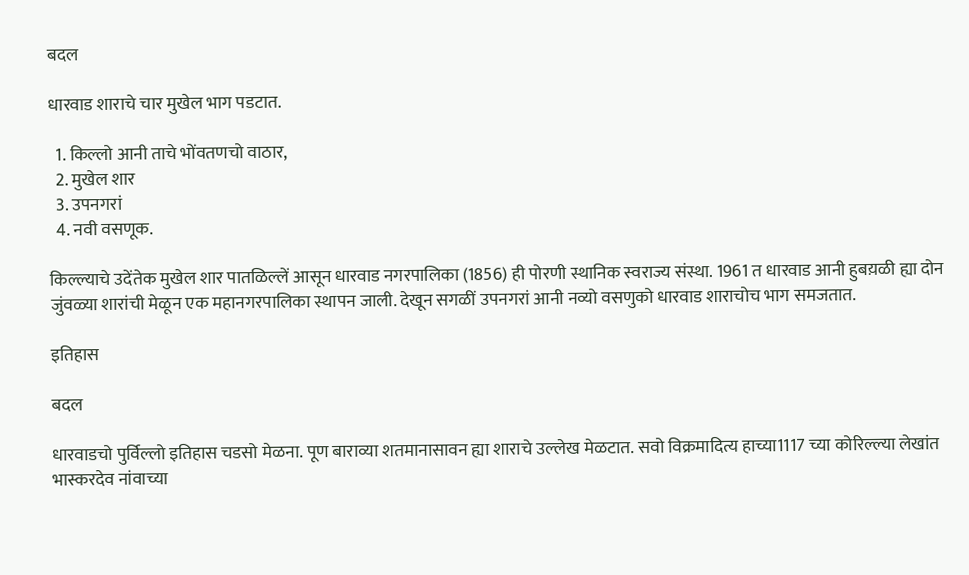बदल

धारवाड शाराचे चार मुखेल भाग पडटात.

  1. किल्लो आनी ताचे भोंवतणचो वाठार,
  2. मुखेल शार
  3. उपनगरां
  4. नवी वसणूक.

किल्ल्याचे उदेंतेक मुखेल शार पातळिल्लें आसून धारवाड नगरपालिका (1856) ही पोरणी स्थानिक स्वराज्य संस्था. 1961 त धारवाड आनी हुबय़ळी ह्या दोन जुंवळ्या शारांची मेळून एक महानगरपालिका स्थापन जाली. देखून सगळीं उपनगरां आनी नव्यो वसणुको धारवाड शाराचोच भाग समजतात.

इतिहास

बदल

धारवाडचो पुर्विल्लो इतिहास चडसो मेळना. पूण बाराव्या शतमानासावन ह्या शाराचे उल्लेख मेळटात. सवो विक्रमादित्य हाच्या1117 च्या कोरिल्ल्या लेखांत भास्करदेव नांवाच्या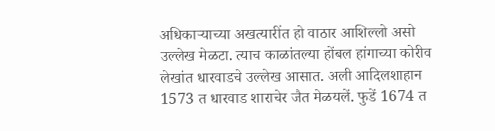अधिकाऱ्याच्या अखत्यारींत हो वाठार आशिल्लो असो उल्लेख मेळटा. त्याच काळांतल्या होंबल हांगाच्या कोरीव लेखांत धारवाडचे उल्लेख आसात. अली आदिलशाहान 1573 त धारवाड शाराचेर जैत मेळयलें. फुडें 1674 त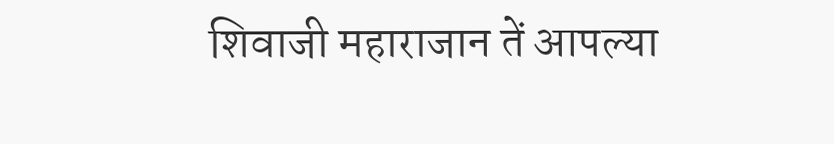शिवाजी महाराजान तें आपल्या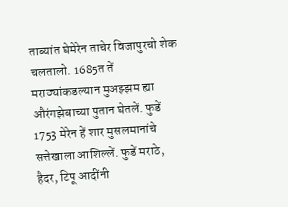ताब्यांत घेमेरेन ताचेर विजापुरचो शेक चलतालो. 1685त तें मराठ्यांकडल्यान मुअझ्झम ह्या औरंगझेबाच्या पुतान घेतलें. फुडें 1753 मेरेन हें शार मुसलमानांचे सत्तेखाला आशिल्लें. फुडें मराठे, हैदर, टिपू आदींनी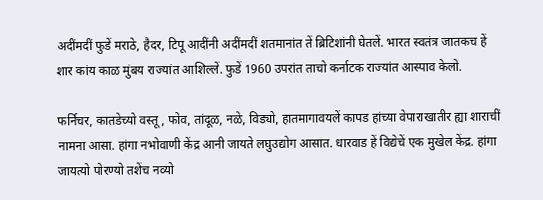अदींमदीं फुडें मराठे, हैदर, टिपू आदींनी अदींमदीं शतमानांत तें ब्रिटिशांनी घेतलें. भारत स्वतंत्र जातकच हें शार कांय काळ मुंबय राज्यांत आशिल्लें. फुडें 1960 उपरांत ताचो कर्नाटक राज्यांत आस्पाव केलो.

फर्निचर, कातडेच्यो वस्तू, फोव, तांदूळ, नळे, विड्यो, हातमागावयलें कापड हांच्या वेपाराखातीर ह्या शाराचीं नामना आसा. हांगा नभोवाणी केंद्र आनी जायते लघुउद्योग आसात. धारवाड हें विद्येचें एक मुखेल केंद्र. हांगा जायत्यो पोरण्यो तशेंच नव्यो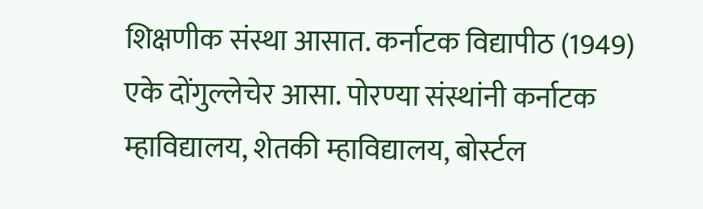शिक्षणीक संस्था आसात. कर्नाटक विद्यापीठ (1949) एके दोंगुल्लेचेर आसा. पोरण्या संस्थांनी कर्नाटक म्हाविद्यालय, शेतकी म्हाविद्यालय, बोर्स्टल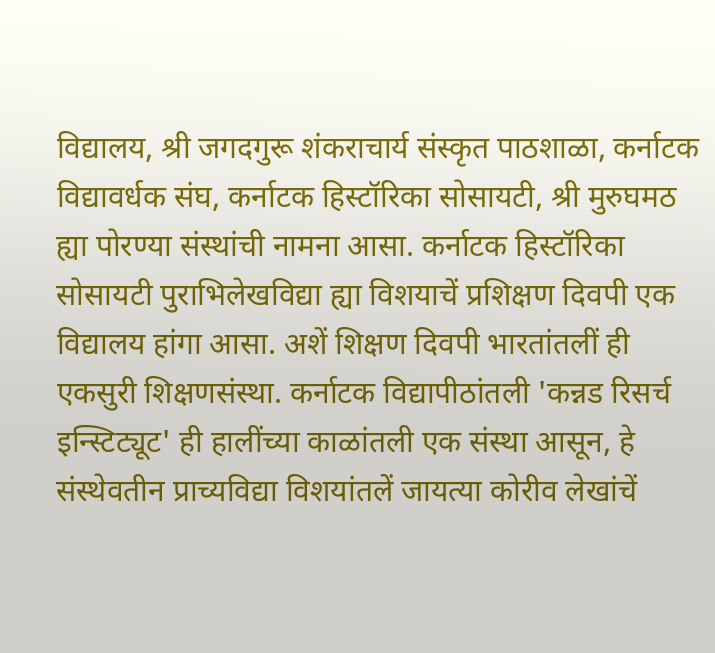विद्यालय, श्री जगदगुरू शंकराचार्य संस्कृत पाठशाळा, कर्नाटक विद्यावर्धक संघ, कर्नाटक हिस्टॉरिका सोसायटी, श्री मुरुघमठ ह्या पोरण्या संस्थांची नामना आसा. कर्नाटक हिस्टॉरिका सोसायटी पुराभिलेखविद्या ह्या विशयाचें प्रशिक्षण दिवपी एक विद्यालय हांगा आसा. अशें शिक्षण दिवपी भारतांतलीं ही एकसुरी शिक्षणसंस्था. कर्नाटक विद्यापीठांतली 'कन्नड रिसर्च इन्स्टिट्यूट' ही हालींच्या काळांतली एक संस्था आसून, हे संस्थेवतीन प्राच्यविद्या विशयांतलें जायत्या कोरीव लेखांचें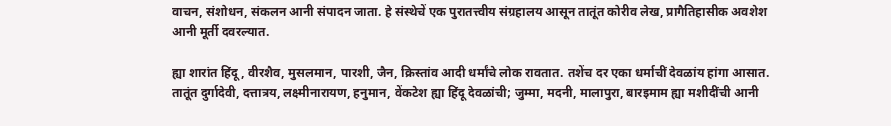वाचन, संशोधन, संकलन आनी संपादन जाता. हे संस्थेचें एक पुरातत्त्वीय संग्रहालय आसून तातूंत कोरीव लेख, प्रागैतिहासीक अवशेश आनी मूर्ती दवरल्यात.

ह्या शारांत हिंदू, वीरशैव, मुसलमान, पारशी, जैन, क्रिस्तांव आदी धर्मांचे लोक रावतात. तशेंच दर एका धर्माचीं देवळांय हांगा आसात. तातूंत दुर्गादेवी, दत्तात्रय, लक्ष्मीनारायण, हनुमान, वेंकटेश ह्या हिंदू देवळांची; जुम्मा, मदनी, मालापुरा, बारइमाम ह्या मशीदींची आनी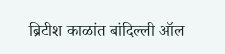ब्रिटीश काळांत बांदिल्ली ऑल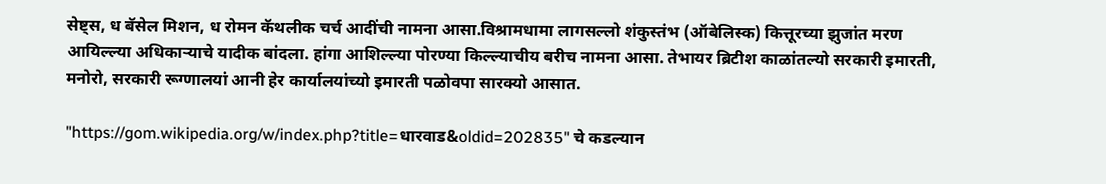सेष्ट्स, ध बॅसेल मिशन, ध रोमन कॅथलीक चर्च आदींची नामना आसा.विश्रामधामा लागसल्लो शंकुस्तंभ (ऑबेलिस्क) कित्तूरच्या झुजांत मरण आयिल्ल्या अधिकाऱ्याचे यादीक बांदला. हांगा आशिल्ल्या पोरण्या किल्ल्याचीय बरीच नामना आसा. तेभायर ब्रिटीश काळांतल्यो सरकारी इमारती, मनोरो, सरकारी रूग्णालयां आनी हेर कार्यालयांच्यो इमारती पळोवपा सारक्यो आसात.

"https://gom.wikipedia.org/w/index.php?title=धारवाड&oldid=202835" चे कडल्यान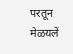परतून मेळयलें